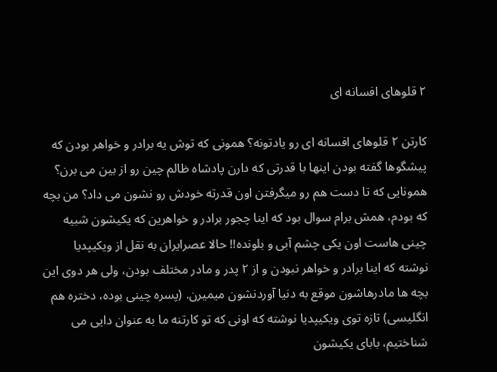۲ قلوهای افسانه ای

کارتن ۲ قلوهای افسانه ای رو یادتونه؟ همونی که توش یه برادر و خواهر بودن که پیشگوها گفته بودن اینها با قدرتی که دارن پادشاه ظالم چین رو از بین می برن؟ همونایی که تا دست هم رو میگرفتن اون قدرته خودش رو نشون می داد؟ من بچه که بودم، همش برام سوال بود که اینا چجور برادر و خواهرین که یکیشون شبیه چینی هاست اون یکی چشم آبی و بلونده!! حالا عصرایران به نقل از ویکیپدیا نوشته که اینا برادر و خواهر نبودن و از ۲ پدر و مادر مختلف بودن، ولی هر دوی این بچه ها مادرهاشون موقع به دنیا آوردنشون میمیرن. (پسره چینی بوده، دختره هم انگلیسی) تازه توی ویکیپدیا نوشته که اونی که تو کارتنه ما به عنوان دایی می شناختیم، بابای یکیشون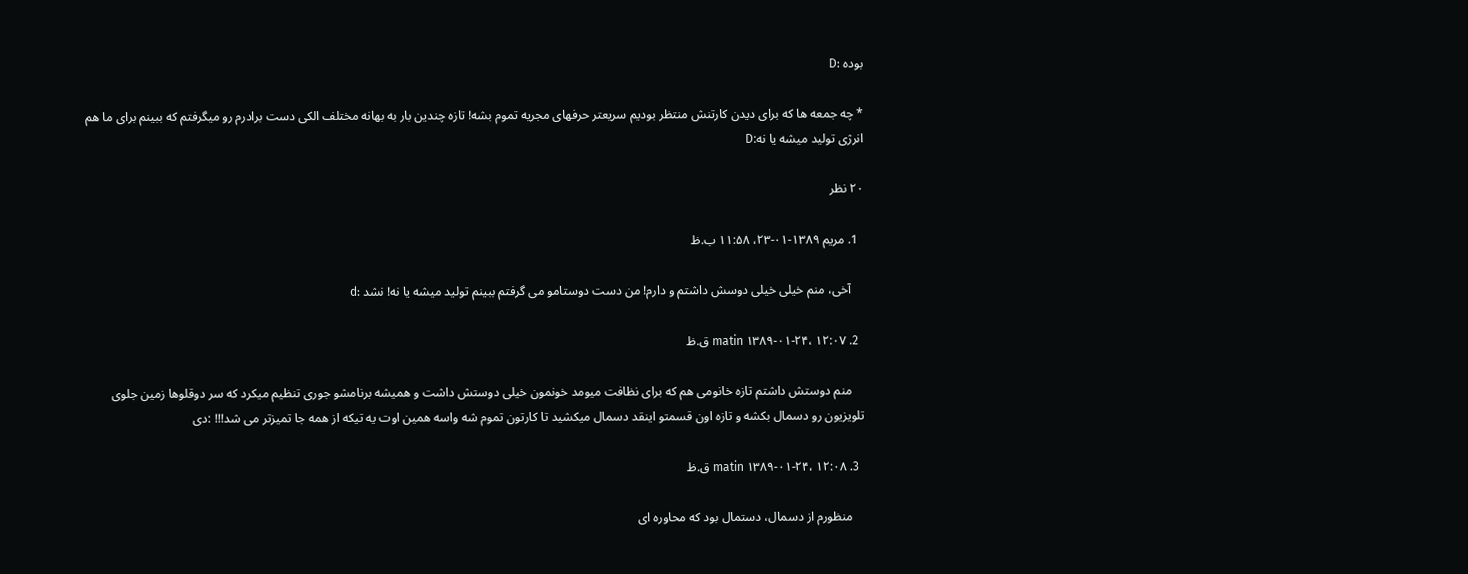بوده :D

* چه جمعه ها که برای دیدن کارتنش منتظر بودیم سریعتر حرفهای مجریه تموم بشه! تازه چندین بار به بهانه مختلف الکی دست برادرم رو میگرفتم که ببینم برای ما هم انرژی تولید میشه یا نه:D

۲۰ نظر

  1. مریم ۱۳۸۹-۰۱-۲۳، ۱۱:۵۸ ب.ظ

    آخی، منم خیلی خیلی دوسش داشتم و دارم! من دست دوستامو می گرفتم ببینم تولید میشه یا نه! نشد :d

  2. matin ۱۳۸۹-۰۱-۲۴، ۱۲:۰۷ ق.ظ

    منم دوستش داشتم تازه خانومی هم که برای نظافت میومد خونمون خیلی دوستش داشت و همیشه برنامشو جوری تنظیم میکرد که سر دوقلوها زمین جلوی تلویزیون رو دسمال بکشه و تازه اون قسمتو اینقد دسمال میکشید تا کارتون تموم شه واسه همین اوت یه تیکه از همه جا تمیزتر می شد!!! :دی

  3. matin ۱۳۸۹-۰۱-۲۴، ۱۲:۰۸ ق.ظ

    منظورم از دسمال، دستمال بود که محاوره ای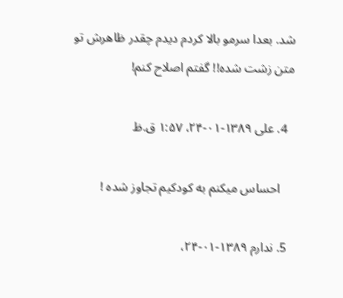شد. بعدا سرمو بالا کردم دیدم چقدر ظاهرش تو متن زشت شده!! گفتم اصلاح کنم!

  4. علی ۱۳۸۹-۰۱-۲۴، ۱:۵۷ ق.ظ

    احساس میکنم به کودکیم تجاوز شده !

  5. ندارم ۱۳۸۹-۰۱-۲۴،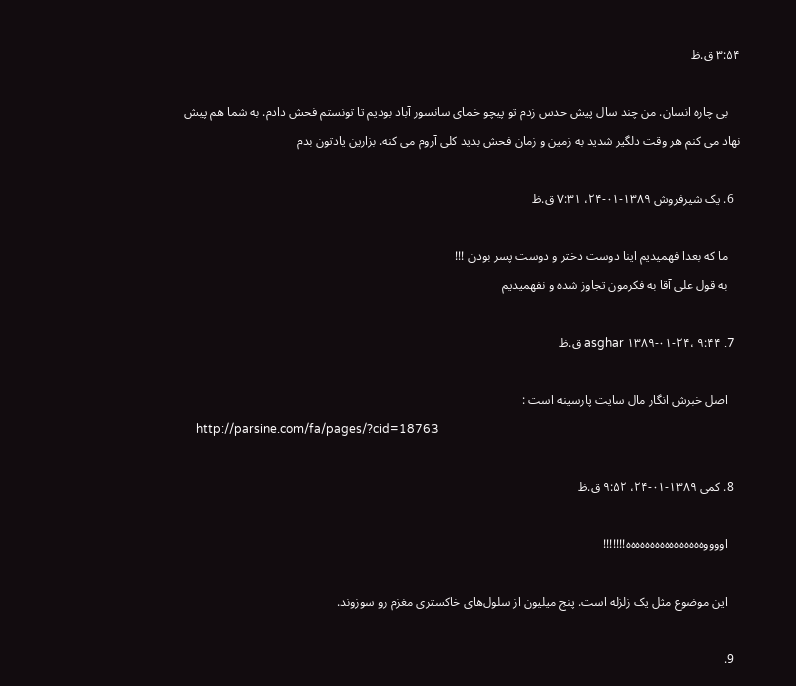۳:۵۴ ق.ظ

    بی چاره انسان. من چند سال پیش حدس زدم تو پیچو خمای سانسور آباد بودیم تا تونستم فحش دادم. به شما هم پیش نهاد می کنم هر وقت دلگیر شدید به زمین و زمان فحش بدید کلی آروم می کنه. بزارین یادتون بدم

  6. یک شیرفروش ۱۳۸۹-۰۱-۲۴، ۷:۳۱ ق.ظ

    ما که بعدا فهمیدیم اینا دوست دختر و دوست پسر بودن !!!
    به قول علی آقا به فکرمون تجاوز شده و نفهمیدیم

  7. asghar ۱۳۸۹-۰۱-۲۴، ۹:۴۴ ق.ظ

    اصل خبرش انگار مال سایت پارسینه است :
    http://parsine.com/fa/pages/?cid=18763

  8. کمی ۱۳۸۹-۰۱-۲۴، ۹:۵۲ ق.ظ

    اووووه‌ه‌ه‌ه‌ه‌ه‌ه‌ه‌ه‌ه‌ه‌ه‌ه‌ه‌ه‌ه‌!!!!!!!

    این موضوع مثل یک زلزله است. پنج میلیون از سلول‌های خاکستری مغزم رو سوزوند.

  9.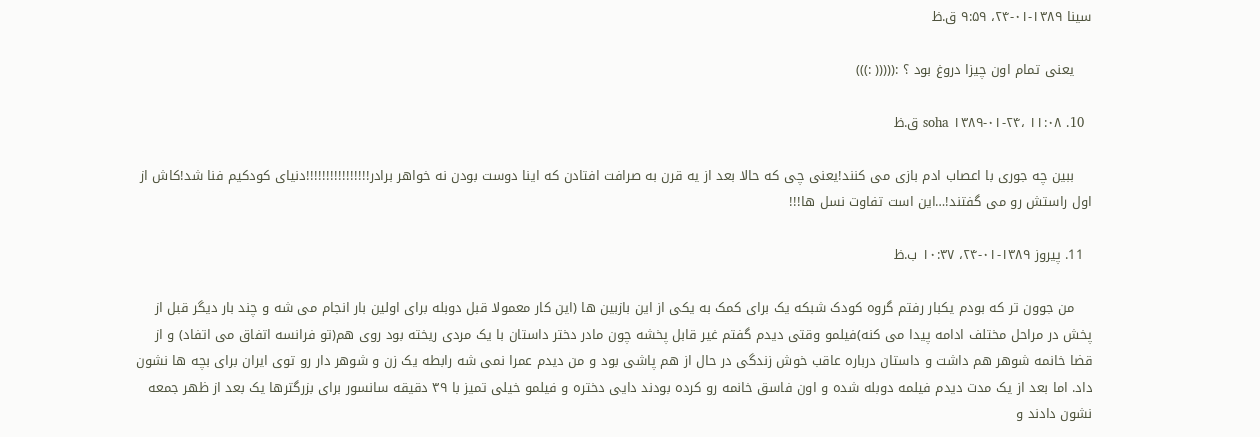سینا ۱۳۸۹-۰۱-۲۴، ۹:۵۹ ق.ظ

    یعنی تمام اون چیزا دروغ بود ؟ :((((( :)))

  10. soha ۱۳۸۹-۰۱-۲۴، ۱۱:۰۸ ق.ظ

    ببین چه جوری با اعصاب ادم بازی می کنند!یعنی چی که حالا بعد از یه قرن به صرافت افتادن که اینا دوست بودن نه خواهر برادر!!!!!!!!!!!!!!!!دنیای کودکیم فنا شد!کاش از اول راستش رو می گفتند!…این است تفاوت نسل ها!!!

  11. پیروز ۱۳۸۹-۰۱-۲۴، ۱۰:۳۷ ب.ظ

    من جوون تر که بودم یکبار رفتم گروه کودک شبکه یک برای کمک به یکی از این بازبین ها (این کار معمولا قبل دوبله برای اولین بار انجام می شه و چند بار دیگر قبل از پخش در مراحل مختلف ادامه پیدا می کنه)فیلمو وقتی دیدم گفتم غیر قابل پخشه چون مادر دختر داستان با یک مردی ریخته بود روی هم(تو فرانسه اتفاق می اتفاد) و از قضا خانمه شوهر هم داشت و داستان درباره عاقب خوش زندگی در حال از هم پاشی بود و من دیدم عمرا نمی شه رابطه یک زن و شوهر دار رو توی ایران برای بچه ها نشون داد. اما بعد از یک مدت دیدم فیلمه دوبله شده و اون فاسق خانمه رو کرده بودند دایی دختره و فیلمو خیلی تمیز با ۳۹ دقیقه سانسور برای بزرگترها یک بعد از ظهر جمعه نشون دادند و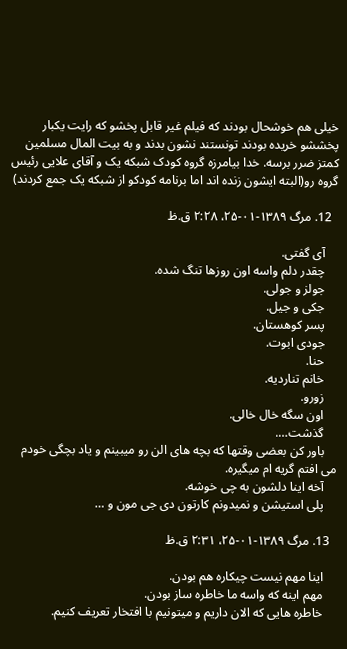خیلی هم خوشحال بودند که فیلم غیر قابل پخشو که رایت یکبار پخششو خریده بودند تونستند نشون بدند و به بیت المال مسلمین کمتز ضرر برسه. خدا بیامرزه گروه کودک شبکه یک و آقای علایی رئیس گروه رو(البته ایشون زنده اند اما برنامه کودکو از شبکه یک جمع کردند)

  12. مرگ ۱۳۸۹-۰۱-۲۵، ۲:۲۸ ق.ظ

    آی گفتی.
    چقدر دلم واسه اون روزها تنگ شده.
    جولز و جولی.
    جکی و جیل.
    پسر کوهستان.
    جودی ابوت.
    حنا.
    خانم تناردیه.
    زورو.
    اون سگه خال خالی.
    گذشت….
    باور کن بعضی وقتها که بچه های الن رو میبینم و یاد بچگی خودم می افتم گریه ام میگیره.
    آخه اینا دلشون به چی خوشه.
    پلی استیشن و نمیدونم کارتون دی جی مون و …

  13. مرگ ۱۳۸۹-۰۱-۲۵، ۲:۳۱ ق.ظ

    اینا مهم نیست چیکاره هم بودن.
    مهم اینه که واسه ما خاطره ساز بودن.
    خاطره هایی که الان داریم و میتونیم با افتخار تعریف کنیم.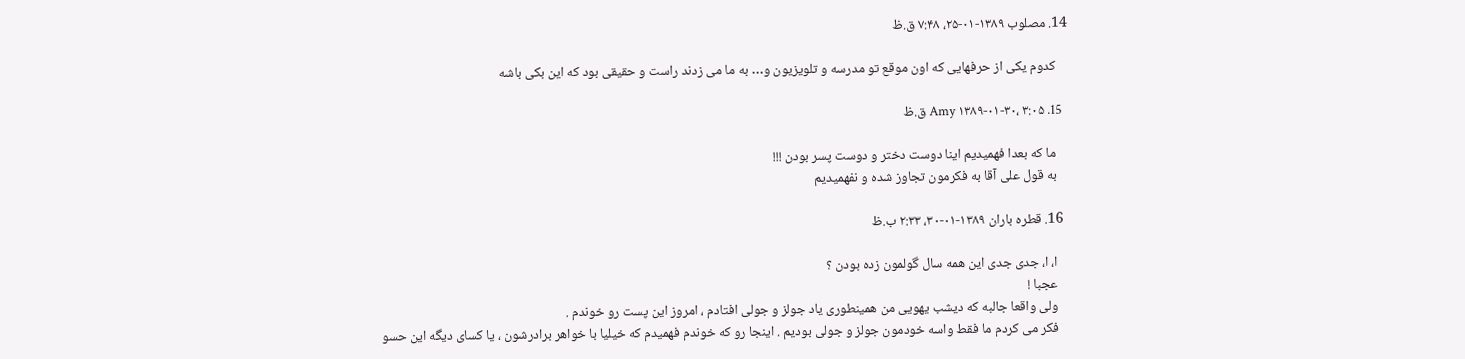14. مصلوب ۱۳۸۹-۰۱-۲۵، ۷:۴۸ ق.ظ

    کدوم یکی از حرفهایی که اون موقع تو مدرسه و تلویزیون و… به ما می زدند راست و حقیقی بود که این بکی باشه

  15. Amy ۱۳۸۹-۰۱-۳۰، ۳:۰۵ ق.ظ

    ما که بعدا فهمیدیم اینا دوست دختر و دوست پسر بودن !!!
    به قول علی آقا به فکرمون تجاوز شده و نفهمیدیم

  16. قطره باران ۱۳۸۹-۰۱-۳۰، ۲:۳۳ ب.ظ

    ا، ا، جدی جدی این همه سال گولمون زده بودن ؟
    عجبا !
    ولی واقعا جالبه که دیشب یهویی من همینطوری یاد جولز و جولی افتادم ، امروز این پست رو خوندم .
    فکر می کردم ما فقط واسه خودمون جولز و جولی بودیم . اینجا رو که خوندم فهمیدم که خیلیا با خواهر برادرشون ، یا کسای دیگه این حسو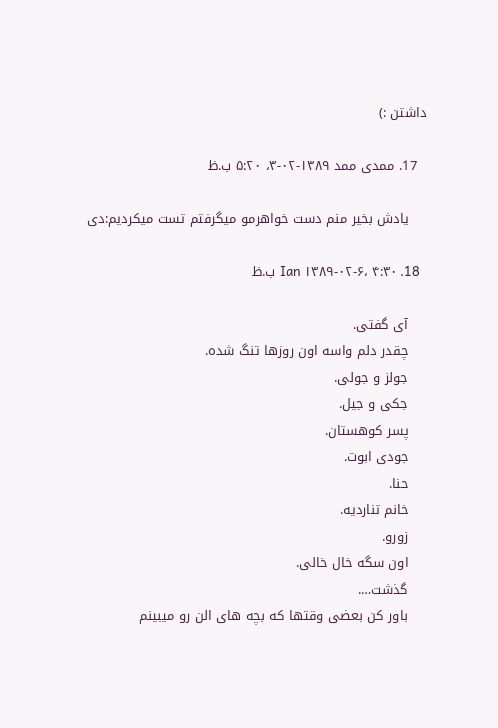داشتن :)

  17. ممدی ممد ۱۳۸۹-۰۲-۳، ۵:۲۰ ب.ظ

    یادش بخیر منم دست خواهرمو میگرفتم تست میکردیم:دی

  18. Ian ۱۳۸۹-۰۲-۶، ۴:۳۰ ب.ظ

    آی گفتی.
    چقدر دلم واسه اون روزها تنگ شده.
    جولز و جولی.
    جکی و جیل.
    پسر کوهستان.
    جودی ابوت.
    حنا.
    خانم تناردیه.
    زورو.
    اون سگه خال خالی.
    گذشت….
    باور کن بعضی وقتها که بچه های الن رو میبینم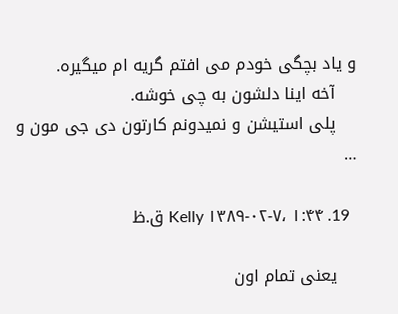و یاد بچگی خودم می افتم گریه ام میگیره.
    آخه اینا دلشون به چی خوشه.
    پلی استیشن و نمیدونم کارتون دی جی مون و …

  19. Kelly ۱۳۸۹-۰۲-۷، ۱:۴۴ ق.ظ

    یعنی تمام اون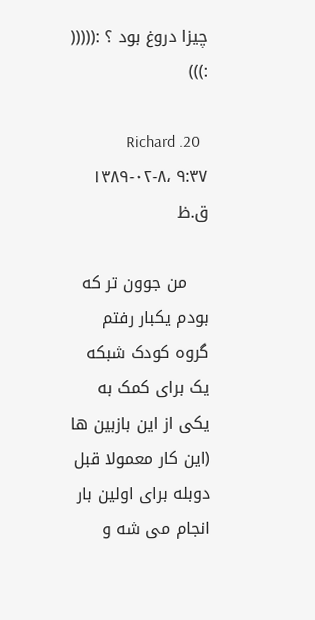چیزا دروغ بود ؟ :((((( :)))

  20. Richard ۱۳۸۹-۰۲-۸، ۹:۳۷ ق.ظ

    من جوون تر که بودم یکبار رفتم گروه کودک شبکه یک برای کمک به یکی از این بازبین ها (این کار معمولا قبل دوبله برای اولین بار انجام می شه و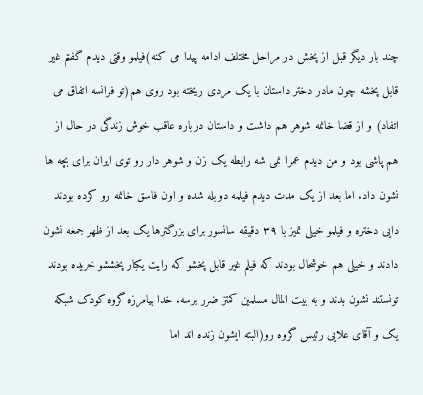چند بار دیگر قبل از پخش در مراحل مختلف ادامه پیدا می کنه)فیلمو وقتی دیدم گفتم غیر قابل پخشه چون مادر دختر داستان با یک مردی ریخته بود روی هم(تو فرانسه اتفاق می اتفاد) و از قضا خانمه شوهر هم داشت و داستان درباره عاقب خوش زندگی در حال از هم پاشی بود و من دیدم عمرا نمی شه رابطه یک زن و شوهر دار رو توی ایران برای بچه ها نشون داد. اما بعد از یک مدت دیدم فیلمه دوبله شده و اون فاسق خانمه رو کرده بودند دایی دختره و فیلمو خیلی تمیز با ۳۹ دقیقه سانسور برای بزرگترها یک بعد از ظهر جمعه نشون دادند و خیلی هم خوشحال بودند که فیلم غیر قابل پخشو که رایت یکبار پخششو خریده بودند تونستند نشون بدند و به بیت المال مسلمین کمتز ضرر برسه. خدا بیامرزه گروه کودک شبکه یک و آقای علایی رئیس گروه رو(البته ایشون زنده اند اما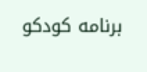برنامه کودکو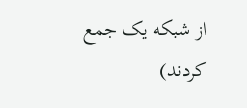از شبکه یک جمع کردند)